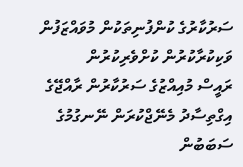ސަރުކާރުގެ ކުންފުނިތަކުން މުވައްޒަފުން ވަކިކުރާކުރުން ކުށްވެރިކުރުން
ރައީސް މުއިއްޒުގެ ސަރުކާރުން ރާއްޖޭގެ އިގްތިސާދު މެނޭޖްކުރަން ނޭނގުމުގެ ސަބަބުން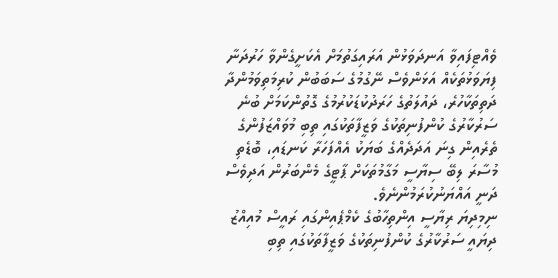ވެއްޓިފައިވާ އަނދަވަޅުން އަރައިގަތުމަށް އެކަށީގެންވާ ހަރުދަނާ ފިޔަވަޅުތަކެއް އަޅަންވެސް ނޭގުމުގެ ސަބަބުން ކުރިމަތިވަމުންދާ ދަތިތަކާހުރެ، ދައުލަތުގެ ހަރަދުކުޑަކުރުމުގެ ގޮތުންކަމަށް ބުނެ ސަރުކާރުގެ ކުންފުނިތަކުގެ ވަޒީފާތަކުގައި ތިބި މުވައްޒަފުންގެ ތެރެއިން ގިނަ އަދަދެއްގެ ބަޔަކު އެއްފަހަރާ ކަނޑައި، ބޮޑެތި މުސާރަ ލިބޭ ސިޔާސީ މަގާމުތަކަށް ޕާޓީގެ މެންބަރުން އަދިވެސް ދަނީ އައްޔަނުކުރަމުންނެވެ.
ނިމިދިޔަ ރިޔާސީ އިންތިހާބުގެ ކެމްޕެއިންގައި ރައީސް މުއިއްޒު ދިޔައީ ސަރުކާރުގެ ކުންފުނިތަކުގެ ވަޒީފާތަކުގައި ތިބި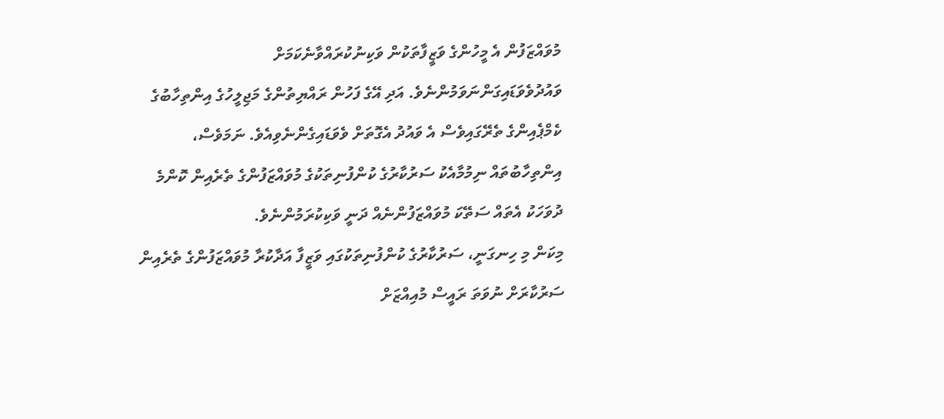މުވައްޒަފުން އެ މީހުންގެ ވަޒީފާތަކުން ވަކިނުކުރައްވާނެކަމަށް ވައުދުވެވަޑައިގަންނަވަމުންނެވެ. އަދި އޭގެ ފަހުން ރައްޔިތުންގެ މަޖިލީހުގެ އިންތިހާބުގެ ކެމްޕެއިންގެ ތެރޭގައިވެސް އެ ވައުދު އެގޮތަށް ވެވަޑައިގެންނެވިއެވެ. ނަމަވެސް، އިންތިހާބުތައް ނިމުމާއެކު ސަރުކާރުގެ ކުންފުނިތަކުގެ މުވައްޒަފުންގެ ތެރެއިން ކޮންމެ ދުވަހަކު އެތައް ސަތޭކަ މުވައްޒަފުންނެއް ދަނީ ވަކިކުރަމުންނެވެ.
މިކަން މި ހިނގަނީ، ސަރުކާރުގެ ކުންފުނިތަކުގައި ވަޒީފާ އަދާކުރާ މުވައްޒަފުންގެ ތެރެއިން ސަރުކާރަށް ނުވަތަ ރައީސް މުއިއްޒަށް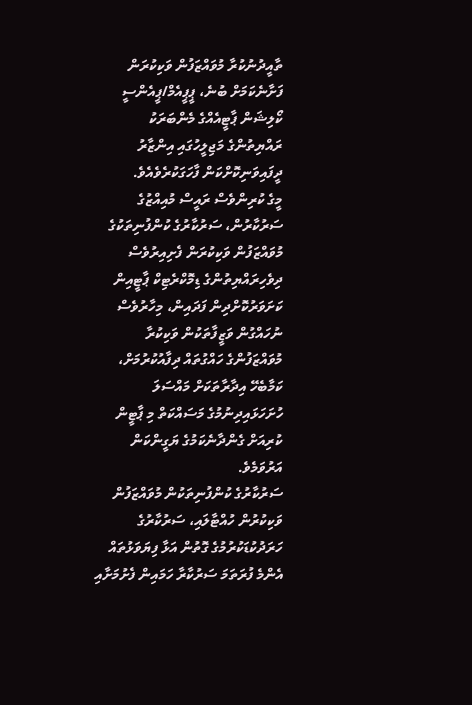ތާއީދުނުކުރާ މުވައްޒަފުން ވަކިކުރަން ފަށާނެކަމަށް ބުނެ، ޕީޕީއެމް/ޕީއެންސީ ކޯލިޝަން ޕާޓީއެއްގެ މެންބަރަކު ރައްޔިތުންގެ މަޖިލީހުގައި އިންޒާރު ދީފައިވަނިކޮށްކަން ފާހަގަކުރެވެއެވެ.
މީގެ ކުރިންވެސް ރައީސް މުއިއްޒުގެ ސަރުކާރުން، ސަރުކާރުގެ ކުންފުނިތަކުގެ މުވައްޒަފުން ވަކިކުރަން ފެށިއިރުވެސް ދިވެހިރައްޔިތުންގެ ޑިމޮކްރެޓިކް ޕާޓީއިން ކަށަވަރުކޮށްދިން ފަދައިން، މިހާރުވެސް ނުހައްގުން ވަޒީފާތަކުން ވަކިކުރާ މުވައްޒަފުންގެ ހައްގުތައް ދިފާއުކުރުމަށް، ކަމާބެހޭ އިދާރާތަކަށް މައްސަލަ ހުށަހަޅައިދިނުމުގެ މަސައްކަތް މި ޕާޓީން ކުރިއަށް ގެންދާނެކަމުގެ ޔަގީންކަން އަރުވަމެވެ.
ސަރުކާރުގެ ކުންފުނިތަކުން މުވައްޒަފުން ވަކިކުރުން ހުއްޓާލައި، ސަރުކާރުގެ ހަރަދުކުޑަކުރުމުގެ ގޮތުން އަޅާ ފިޔަވަޅުތައް އެންމެ ފުރަތަމަ ސަރުކާރާ ހަމައިން ފެށުމަށާއި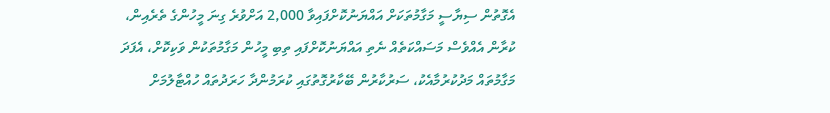އެގޮތުން ސިޔާސީ މަގާމުތަކަށް އައްޔަނުކޮށްފައިވާ 2,000 އަށްވުރެ ގިނަ މީހުންގެ ތެރެއިން، ކުރާން އެއްވެސް މަސައްކަތެއް ނެތި އައްޔަނުކޮށްފައި ތިބި މީހުން މަގާމުތަކުން ވަކިކޮށް، އެފަދަ މަގާމުތައް މަދުކުރުމާއެކު، ސަރުކާރުން ބޭކާރުގޮތުގައި ކުރަމުންދާ ހަރަދުތައް ހުއްޓާލުމަށް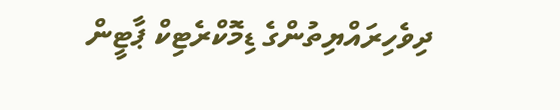ދިވެހިރައްޔިތުންގެ ޑިމޮކްރެޓިކް ޕާޓީން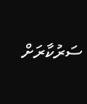ސަރުކާރަށް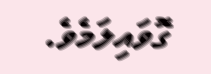ގޮވައިލަމެވެ.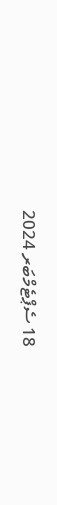18 ސެޕްޓެމްބަރ 2024